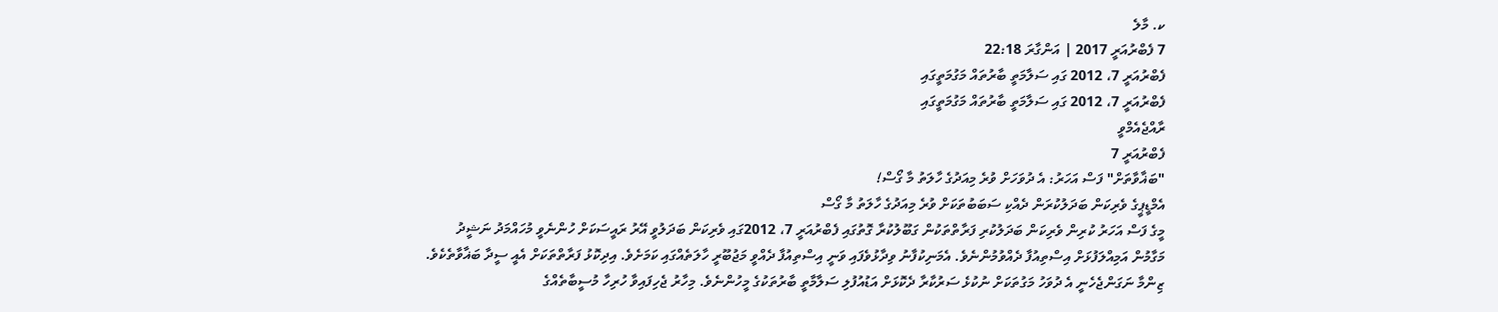ކ. މާލެ
7 ފެބްރުއަރީ 2017 | އަންގާރަ 22:18
ފެބްރުއަރީ 7، 2012 ގައި ސަލާމަތީ ބާރުތައް މަގުމަތީގައި
ފެބްރުއަރީ 7، 2012 ގައި ސަލާމަތީ ބާރުތައް މަގުމަތީގައި
ރާއްޖެއެމްވީ
ފެބްރުއަރީ 7
"ބަޣާވާތަށް" ފަސް އަހަރު: އެ ދުވަހަށް ވުރެ މިއަދުގެ ހާލަތު މާ ގޯސް!
އެމްޑީޕީގެ ވެރިކަން ބަދަލުކުރަން ދެއްކި ސަބަބުތަކަށް ވުރެ މިއަދުގެ ހާލަތު މާ ގޯސް
މީގެ ފަސް އަހަރު ކުރިން ވެރިކަން ބަދަލުކުރި ފަރާތްތަކުން ގަބޫލުކުރާ ގޮތުގައި ފެބްރުއަރީ 7، 2012ގައި ވެރިކަން ބަދަލުވީ އޭރު ރައީސަކަށް ހުންނެވީ މުހައްމަދު ނަޝީދު މަގާމުން އަމިއްލަފުޅަށް އިސްތިއުފާ ދެއްވުމުންނެވެ. އެމަނިކުފާނު ވިދާޅުވެފައި ވަނީ އިސްތިއުފާ ދެއްވީ މަޖުބޫރީ ހާލަތެއްގައި ކަމަށެވެ. އިދިކޮޅު ފަރާތްތަކަށް އެއީ ސީދާ ބަޣާވާތެކެވެ. ޒިންމާ ނަގަންޖެހެނީ އެ ދުވަހު މަގުތަކަށް ނުކުޅެ ސަރުކާރާ ދެކޮޅަށް އަޑުއުފުލި ސަލާމާތީ ބާރުތަކުގެ މީހުންނެވެ. މިހާރު ޖެހިފައިވާ ހުރިހާ މުސީބާތެއްގެ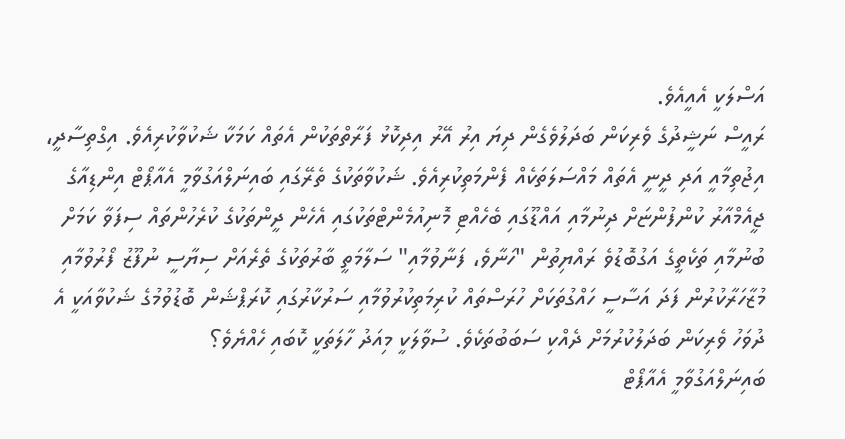އަސްލަކީ އެއީއެވެ.
ރައީސް ނަޝީދުގެ ވެރިކަން ބަދަލުވެގެން ދިޔަ އިރު އޭރު އިދިކޮޅު ފަރާތްތަކުން އެތައް ކަމަކާ ޝަކުވާކުރިއެވެ. އިގްތިސާދީ، އިޖުތިމާއީ އަދި ދީނީ އެތައް މައްސަލަތަކެއް ފެންމަތިކުރިއެވެ. ޝަކުވާތަކުގެ ތެރޭގައި ބައިނަލްއަގުވާމީ އެއާޕޯޓް އިންޑިއާގެ ޖީއެމްއާރު ކުންފުންޏަށް ދިނުމާއި އައްޑޫގައި ބެހެއްޓި މޮނިއުމެންޓްތަކުގައި އެހެން ދީންތަކުގެ ކުރެހުންތައް ސިފަވާ ކަމަށް ބުނުމާއި ތަކެތީގެ އަގުބޮޑުވެ ރައްޔިތުން "ހަނާވެ، ފަނާވުމާއި" ސަލާމަތީ ބާރުތަކުގެ ތެރެއަށް ސިޔާސީ ނުފޫޒު ފޯރުވުމާއި މުޒާހަރާކުރުން ފަދަ އަސާސީ ހައްގުތަކަށް ހުރަސްތައް ކުރިމަތިކުރުވުމާއި ސަރުކާރުގައި ކޮރަޕްޝަން ބޮޑުވުމުގެ ޝަކުވާއަކީ އެ ދުވަހު ވެރިކަން ބަދަލުކުރުމަށް ދެއްކި ސަބަބުތަކެވެ. ސުވާލަކީ މިއަދު ހާލަތަކީ ކޮބައި ހެއްޔެވެ؟
ބައިނަލްއަގުވާމީ އެއާޕޯޓް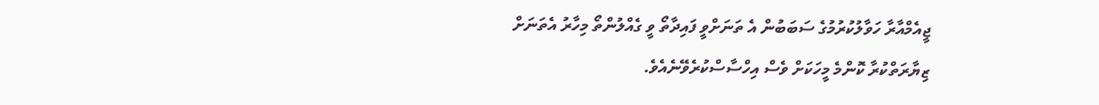ޖީއެމްއާރާ ހަވާލުކުރުމުގެ ސަބަބުން އެ ތަނަށްވީ ފައިދާތޯ ވީ ގެއްލުންތޯ މިހާރު އެތަނަށް ޒިޔާރަތްކުރާ ކޮންމެ މީހަކަށް ވެސް އިހްސާސްކުރެވޭނެއެވެ.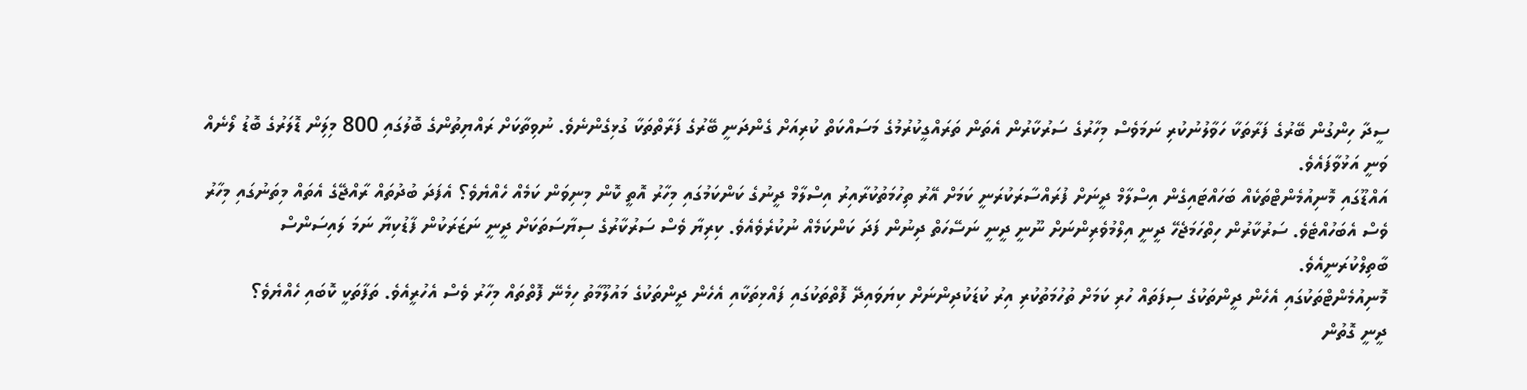ސީދާ ހިންގުން ބޭރުގެ ފަރާތަކާ ހަވާލުނުކުރި ނަމަވެސް މިހާރުގެ ސަރުކާރުން އެތަން ތަރައްގީކުރުމުގެ މަސައްކަތް ކުރިއަށް ގެންދަނީ ބޭރުގެ ފަރާތްތަކާ ގުޅިގެންނެވެ. ނުވިތާކަށް ރައްޔިތުންގެ ބޮލުގައި 800 މިލިަން ޑޮލަރުގެ ބޮޑު ލޯނެއް ވަނީ އަޅުވާފައެވެ.
އައްޑޫގައި މޮނިއުމެންޓްތަކެއް ބަހައްޓައިގެން އިސްލާމް ދީނަށް ފުރައްސާރަކުރަނީ ކަމަށް އޭރު ތިހުމަތުކުރާއިރު އިސްލާމް ދީނުގެ ކަންކަމުގައި މިހާރު އޮތީ ކޮން މިނިވަން ކަމެއް ހެއްޔެވެ؟ އެފަދަ ބުދުތައް ރާއްޖޭގެ އެތައް މިތަނުގައި މިހާރު ވެސް އެބަހުއްޓެވެ. ސަރުކާރުން ހިތްހަމަޖެހޭ ދީނީ އިލްމުވެރިންނަށް ނޫނީ ދީނީ ނަސޭހަތް ދިނުން ފަދަ ކަންކަމެއް ނުކުރެވެއެވެ. ކިރިޔާ ވެސް ސަރުކާރުގެ ސިޔާސަތަކަށް ދީނީ ނަޒަރަކުން ފާޑުކިޔާ ނަމަ ލައިސަންސް ބާތިލްކުރަނީއެވެ.
މޮނިއުމެންޓްތަކުގައި އެހެން ދީންތަކުގެ ސިފަތައް ހުރި ކަމަށް ތުހުމަތުކުރި އިރު ކުޑަކުދިންނަށް ކިޔަވައިދޭ ފޮތްތަކުގައި ފައްޅިތަކާއި އެހެން ދީންތަކުގެ މައުލޫމާތު ހިމެނޭ ފޮތްތައް މިހާރު ވެސް އެހުރީއެވެ. ތަފާތަކީ ކޮބައި ހެއްޔެވެ؟
ދީނީ ގޮތުން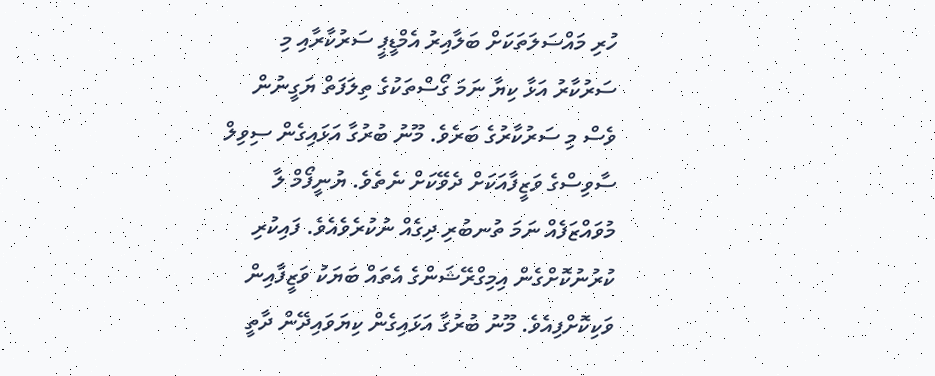ހުރި މައްސަލަތަކަށް ބަލާއިރު އެމްޑީޕީ ސަރުކާރާއި މި ސަރުކާރު އަޅާ ކިޔާ ނަމަ ގޯސްތަކުގެ ތިލަފަތް ޔަގީނުން ވެސް މި ސަރުކާރުގެ ބަރެވެ. މޫނު ބުރުގާ އަޅައިގެން ސިވިލް ސާވިސްގެ ވަޒީފާއަކަށް ދެވޭކަށް ނެތެވެ. ޔުނީފޯމް ލާ މުވައްޒަފެއް ނަމަ ތުނބުރި ދިގެއް ނުކުރެވެއެވެ. ފައިކުރި ކުރުނުކޮށްގެން އިމިގްރޭޝަންގެ އެތައް ބަޔަކު ވަޒީފާއިން ވަކިކޮށްފިއެވެ. މޫނު ބުރުގާ އަޅައިގެން ކިޔަވައިދޭން ދާތީ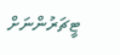ޓީޗަރުންނަށް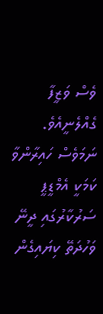ވެސް ވަޒީފާ ގެއްލެނީއެވެ. ނަމަވެސް ހައިރާންވާ ކަމަކީ އެމްޑީޕީ ސަރުކާރުގައި ދީނޭ ވަހުދަތޭ ކިޔައިގެން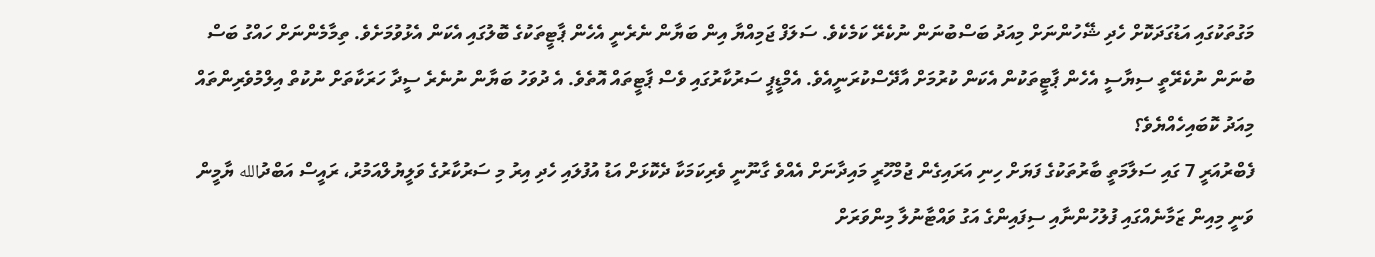މަގުތަކުގައި އަޑުގަދަކޮށް ހެދި ޝޭހުންނަށް މިއަދު ބަސްބުނަން ނުކެރޭ ކަމެކެވެ. ސަލަފް ޖަމިއްޔާ އިން ބަޔާން ނެރެނީ އެހެން ޕާޓީތަކުގެ ބޮލުގައި އެކަން އެޅުވުމަށެވެ. ތިމާމެންނަށް ހައްގު ބަސް ބުނަން ނުކެރޭތީ ސިޔާސީ އެހެން ޕާޓީތަކުން އެކަން ކުރުމަށް އާދޭސްކުރަނީއެވެ. އެމްޑީޕީ ސަރުކާރުގައި ވެސް ޕާޓީތައް އޮތެވެ. އެ ދުވަހު ބަޔާން ނުނެރެ ސީދާ ހަރަކާތަށް ނުކުތް އިލްމުވެރިންތައް މިއަދު ކޮބައިހެއްޔެވެ؟
ފެބްރުއަރީ 7 ގައި ސަލާމަތީ ބާރުތަކުގެ ފަޔަށް ހިނި އަރައިގެން ޖުމްހޫރީ މައިދާނަށް އެއްވެ ގާނޫނީ ވެރިކަމަކާ ދެކޮޅަށް އަޑު އުފުލައި ހެދި އިރު މި ސަރުކާރުގެ ވަލީޔުލްއަމުރު، ރައީސް އަބްދުالله ޔާމީން ވަނީ މިއިން ޒަމާނެއްގައި ފުލުހުންނާއި ސިފައިންގެ އަގު ވައްޓާނުލާ މިންވަރަށް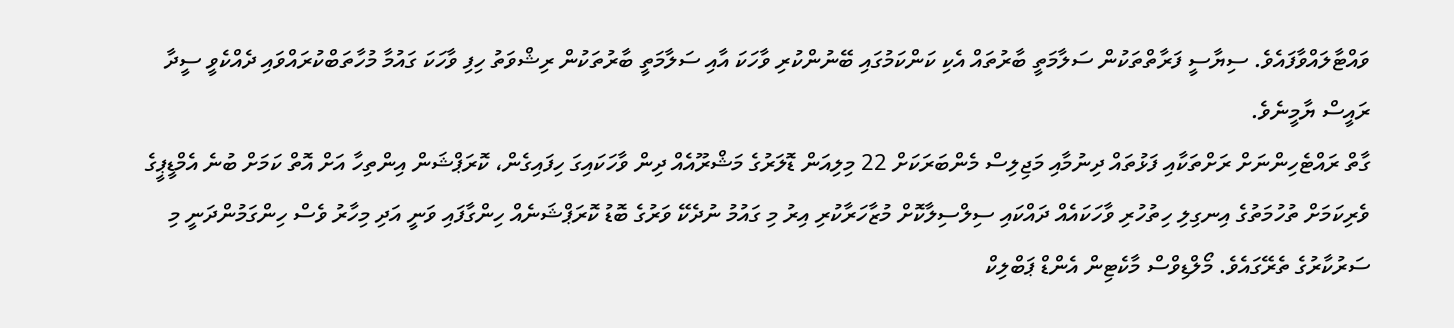ވައްޓާލައްވާފައެވެ. ސިޔާސީ ފަރާތްތަކުން ސަލާމަތީ ބާރުތައް އެކި ކަންކަމުގައި ބޭނުންކުރި ވާހަކަ އާއި ސަލާމަތީ ބާރުތަކުން ރިޝްވަތު ހިފި ވާހަކަ ގައުމާ މުހާތަބްކުރައްވައި ދެއްކެވީ ސީދާ ރައީސް ޔާމީނެވެ.
ގާތް ރައްޓެހިންނަށް ރަށްތަކާއި ފަޅުތައް ދިނުމާއި މަޖިލިސް މެންބަރަކަށް 22 މިލިއަން ޑޮލަރުގެ މަޝްރޫއެއް ދިން ވާހަކައިގަ ހިފައިގެން، ކޮރަޕްޝަން އިންތިހާ އަށް އޮތް ކަމަށް ބުނެ އެމްޑީޕީގެ ވެރިކަމަށް ތުހުމަތުގެ އިނގިލި ހިތުހުރި ވާހަކައެއް ދައްކައި ސިލްސިލާކޮށް މުޒާހަރާކުރި އިރު މި ގައުމު ނުދެކޭ ވަރުގެ ބޮޑު ކޮރަޕްޝަނެއް ހިންގާފައި ވަނީ އަދި މިހާރު ވެސް ހިންގަމުންދަނީ މި ސަރުކާރުގެ ތެރޭގައެވެ. މޯލްޑިވްސް މާކެޓިން އެންޑް ޕަބްލިކް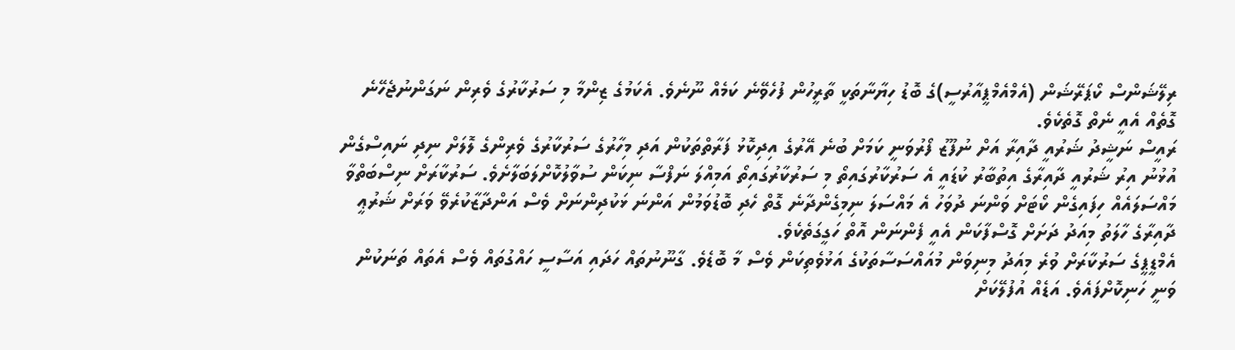ރިލޭޝަންސް ކޯޕަރޭޝަން (އެމްއެމްޕީއާރުސީ)ގެ ބޮޑު ހިޔާނާތަކީ ތާރީހުން ފުހެވޭނެ ކަމެއް ނޫނެވެ. އެކަމުގެ ޒިންމާ މި ސަރުކާރުގެ ވެރިން ނަގަންނުޖެހޭނެ ގޮތެއް އެއީ ނެތް ގޮތެކެވެ.
ރައީސް ނަޝީދު ޝަރުއީ ދާއިރާ އަށް ނުފޫޒު ފޯރުވަނީ ކަމަށް ބުނެ އޭރުގެ އިދިކޮޅު ފަރާތްތަކުން އަދި މިހާރުގެ ސަރުކާރުގެ ވެރިންގެ ލޮލަށް ނިދި ނައިސްގެން އުޅުނު އިރު ޝަރުއީ ދާއިރާގެ އިތުބާރު ކުޑައީ އެ ސަރުކާރުގައިތޯ މި ސަރުކާރުގައިތޯ އަމިއްލަ ނަފްސާ ނިކަން ސުވާލުކޮށްލަބަލާށެވެ. ސަރުކާރަށް ނިސްބަތްވާ މައްސަލައެއް ހިފައިގެން ކޯޓަށް ވަންނަ ދުވަހު އެ މައްސަލަ ނިމިގެންދާނެ ގޮތް ހެދި ބޮޑުވަމުން އަންނަ ޅަކުދިންނަށް ވެސް އަންދާޒާކުރެވޭ ވަރަށް ޝަރުޢީ ދާއިރާގެ ހާލަތު މިއަދު ދަށަށް ގޮސްފާކަން އެއީ ފެންނަން އޮތް ހަގީގަތެކެވެ.
އެމްޑީޕީގެ ސަރުކާރަށް ވުރެ މިއަދު މިނިވަން މުއައްސަސާތަކުގެ އަޅުވެތިކަން ވެސް މާ ބޮޑެވެ. ގާނޫނުތައް ހަދައި އަސާސީ ހައްގުތައް ވެސް އެތައް ތަނަކުން ވަނީ ހަނިކޮށްފައެވެ. އަޑެއް އުފުލޭކަށް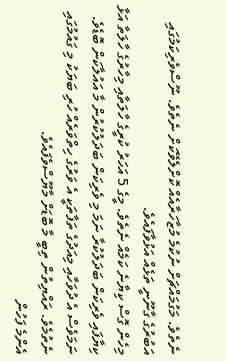ނެތެވެ. މަގުމައްޗަށް ނުކުމެ މުޒާހަރާއެއް ކޮށްލެވޭކަށް ނެތެވެ. ނޫސްވެރިކަމުގައި އަބުރުގެ ގާނޫނީ ތަޅެއް އަޅުވާފައެވެ.
މިހެން ގޮސް ކިޔާނެ ކަމެއް ނެތެވެ. މީގެ 5 އަހަރު ކުރީގެ ހާލަތާއި މިހާރުގެ ހާލަތާ އަޅާ ކިޔާފައި ވެރިކަން ބަދަލުކުރާ ނަމަ މި ވެރިކަން ބަދަލުކުރުން މާ އައުލާކަން ބޮޑެވެ. ނަމަވެސް އެ ދުވަހާއި މިއަދުގެ ތަފާތަކީ އެ ވަރުގެ ހިތްވަރެއް ހުރި ބަޔަކު މި ގައުމުގައި ނެތުމެވެ. ރައްޔިތުން ތިބީ މާ ބޮޑަށް މާޔޫސްވެފައެވެ.
އެންމެ ފަހުން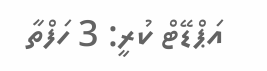އަޕްޑޭޓް ކުރީ: 3 ހަފްތާ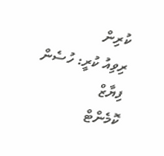ކުރިން
ރިވިއު ކުރީ: ހުސެން ފިޔާޒް
ކޮމެންޓް